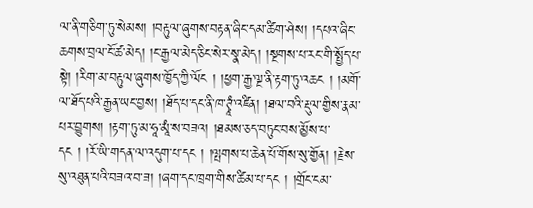ལ་ནི་གཅིག་ཏུ་སེམས། །བརྟུལ་ཞུགས་བརྟན་ཞིང་དམ་ཚིག་ཤེས། །དཔའ་ཞིང་ཆགས་བྲལ་ངོ་ཚ་མེད། །ང་རྒྱལ་མེད་ཅིང་སེར་སྣ་མེད། །སྔགས་པ་རང་གི་སྤྱོད་པ་སྟེ། །རིག་མ་བརྟུལ་ཞུགས་ཁྱོད་ཀྱི་ལོང ། །ཕྱག་རྒྱ་ལྔ་ནི་རྟག་ཏུ་འཆང ། །མགོ་ལ་ཐོད་པའི་རྒྱན་ཡང་བྱས། །ཐོད་པ་དང་ནི་ཁ་ཊྭཱཾ་འཛིན། །ཐལ་བའི་རྡུལ་གྱིས་རྣམ་པར་བྱུགས། །རྟག་ཏུ་མ་ཧཱ་མཱཾ་ས་བཟའ། །ཐམས་ཅད་བཏུང་བས་མྱོས་པ་དང ། །རོ་ཡི་གདན་ལ་འདུག་པ་དང ། །ལྤགས་པ་ཆེན་པོ་གོས་སུ་གྱོན། །རྗེས་སུ་འཐུན་པའི་བཟའ་བ་ཟ། །ཞག་དང་ཁྲག་གིས་ཚིམ་པ་དང ། །གྲོང་ངམ་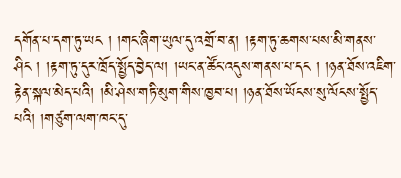དགོན་པ་དག་ཏུ་ཡང ། །གང་ཞིག་ཡུལ་དུ་འགྲོ་བ་ན། །རྟག་ཏུ་ཆགས་པས་མི་གནས་ཤིང ། །རྟག་ཏུ་དུར་ཁྲོད་སྤྱོད་བྱེད་ལ། །ཡང་ན་ཚོང་འདུས་གནས་པ་དང ། །ཉན་ཐོས་འཇིག་རྟེན་སྐལ་མེད་པའི། །མི་ཤེས་གཏི་མུག་གིས་ཁྱབ་པ། །ཉན་ཐོས་ཡོངས་སུ་ལོངས་སྤྱོད་པའི། །གཙུག་ལག་ཁང་དུ་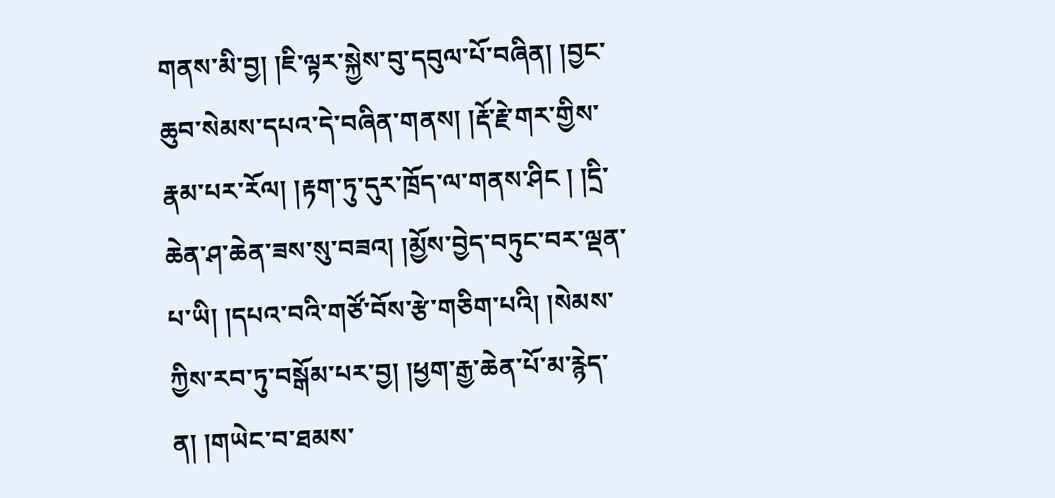གནས་མི་བྱ། །ཇི་ལྟར་སྐྱེས་བུ་དབུལ་པོ་བཞིན། །བྱང་ཆུབ་སེམས་དཔའ་དེ་བཞིན་གནས། །རྡོ་རྗེ་གར་གྱིས་རྣམ་པར་རོལ། །རྟག་ཏུ་དུར་ཁྲོད་ལ་གནས་ཤིང ། །དྲི་ཆེན་ཤ་ཆེན་ཟས་སུ་བཟའ། །མྱོས་བྱེད་བཏུང་བར་ལྡན་པ་ཡི། །དཔའ་བའི་གཙོ་བོས་རྩེ་གཅིག་པའི། །སེམས་ཀྱིས་རབ་ཏུ་བསྒོམ་པར་བྱ། །ཕྱག་རྒྱ་ཆེན་པོ་མ་རྙེད་ན། །གཡེང་བ་ཐམས་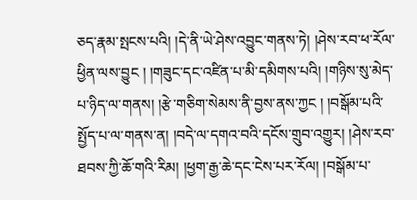ཅད་རྣམ་སྤངས་པའི། །དེ་ནི་ཡེ་ཤེས་འབྱུང་གནས་ཏེ། །ཤེས་རབ་ཕ་རོལ་ཕྱིན་ལས་བྱུང ། །གཟུང་དང་འཛིན་པ་མི་དམིགས་པའི། །གཉིས་སུ་མེད་པ་ཉིད་ལ་གནས། །རྩེ་གཅིག་སེམས་ནི་བྱས་ནས་ཀྱང ། །བསྒོམ་པའི་སྤྱོད་པ་ལ་གནས་ན། །བདེ་ལ་དགའ་བའི་དངོས་གྲུབ་འགྱུར། །ཤེས་རབ་ཐབས་ཀྱི་ཆོ་གའི་རིམ། །ཕྱག་རྒྱ་ཆེ་དང་ངེས་པར་རོལ། །བསྒོམ་པ་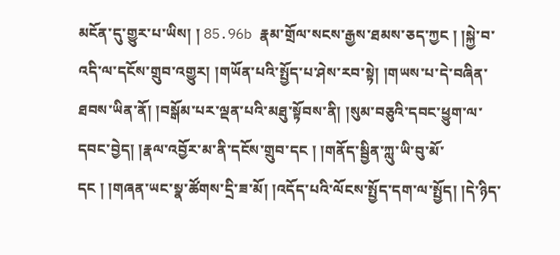མངོན་དུ་གྱུར་པ་ཡིས། ། 85.96b རྣམ་གྲོལ་སངས་རྒྱས་ཐམས་ཅད་ཀྱང ། །སྐྱེ་བ་འདི་ལ་དངོས་གྲུབ་འགྱུར། །གཡོན་པའི་སྤྱོད་པ་ཤེས་རབ་སྟེ། །གཡས་པ་དེ་བཞིན་ཐབས་ཡིན་ནོ། །བསྒོམ་པར་ལྡན་པའི་མཐུ་སྟོབས་ནི། །སུམ་བཅུའི་དབང་ཕྱུག་ལ་དབང་བྱེད། །རྣལ་འབྱོར་མ་ནི་དངོས་གྲུབ་དང ། །གནོད་སྦྱིན་ཀླུ་ཡི་བུ་མོ་དང ། །གཞན་ཡང་སྣ་ཚོགས་དྲི་ཟ་མོ། །འདོད་པའི་ལོངས་སྤྱོད་དག་ལ་སྤྱོད། །དེ་ཉིད་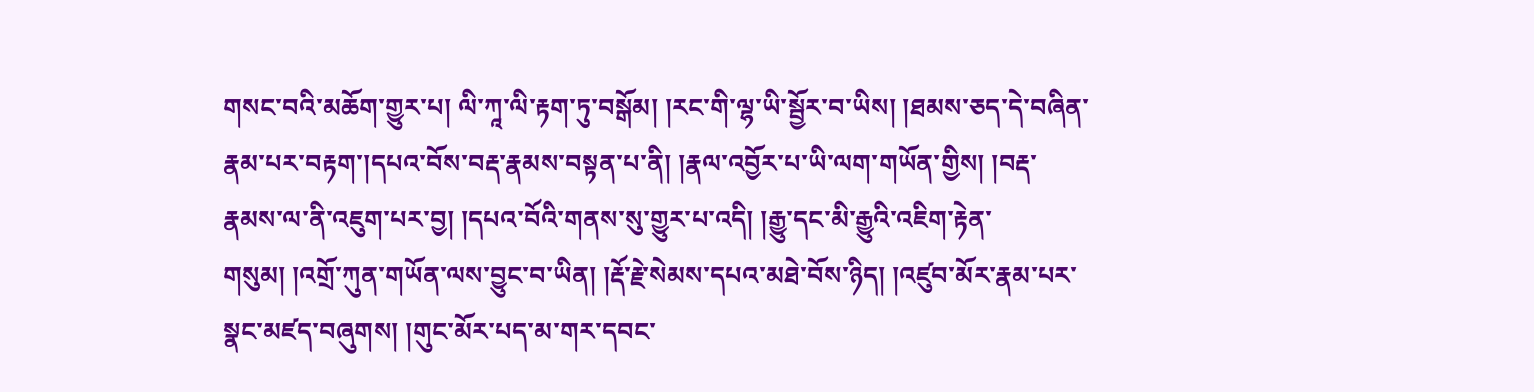གསང་བའི་མཆོག་གྱུར་པ། ལི་ཀཱ་ལི་རྟག་ཏུ་བསྒོམ། །རང་གི་ལྷ་ཡི་སྦྱོར་བ་ཡིས། །ཐམས་ཅད་དེ་བཞིན་རྣམ་པར་བརྟག་།དཔའ་བོས་བརྡ་རྣམས་བསྟན་པ་ནི། །རྣལ་འབྱོར་པ་ཡི་ལག་གཡོན་གྱིས། །བརྡ་རྣམས་ལ་ནི་འཇུག་པར་བྱ། །དཔའ་བོའི་གནས་སུ་གྱུར་པ་འདི། །རྒྱུ་དང་མི་རྒྱུའི་འཇིག་རྟེན་གསུམ། །འགྲོ་ཀུན་གཡོན་ལས་བྱུང་བ་ཡིན། །རྡོ་རྗེ་སེམས་དཔའ་མཐེ་བོས་ཉིད། །འཛུབ་མོར་རྣམ་པར་སྣང་མཛད་བཞུགས། །གུང་མོར་པད་མ་གར་དབང་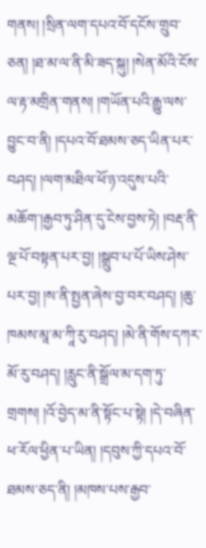གནས། །སྲིན་ལག་དཔའ་བོ་དངོས་གྲུབ་ཅན། །ཐ་མ་ལ་ནི་མི་ཟད་སྐུ། །སེན་མོའི་ངོས་ལ་རྟ་མགྲིན་གནས། །གཡོན་པའི་རྒྱུ་ལས་བྱུང་བ་ནི། །དཔའ་བོ་ཐམས་ཅད་ཡིན་པར་བཤད། །ལག་མཐིལ་ཕོ་ཉ་འདུས་པའི་མཆོག་།རྒྱབ་ཏུ་ཤིན་དུ་ངེས་བྱས་ཏེ། །བརྡ་ནི་ལྔ་པོ་བསྟན་པར་བྱ། །སྒྲུབ་པ་པོ་ཡིས་ཤེས་པར་བྱ། །ས་ནི་སྤྱན་ཞེས་བྱ་བར་བཤད། །ཆུ་ཁམས་མཱ་མ་ཀཱི་རུ་བཤད། །མེ་ནི་གོས་དཀར་མོ་རུ་བཤད། །རླུང་ནི་སྒྲོལ་མ་དག་ཏུ་གྲགས། །འོ་བྱེད་མ་ནི་སྟོང་པ་སྟེ། །དེ་བཞིན་ཕ་རོལ་ཕྱིན་པ་ཡིན། །དབུས་ཀྱི་དཔའ་བོ་ཐམས་ཅད་ནི། །མཁས་པས་རྒྱབ་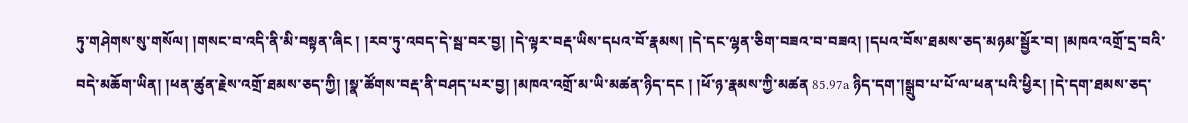ཏུ་གཤེགས་སུ་གསོལ། །གསང་བ་འདི་ནི་མི་བསྟན་ཞིང ། །རབ་ཏུ་འབད་དེ་སྦ་བར་བྱ། །དེ་ལྟར་བརྡ་ཡིས་དཔའ་བོ་རྣམས། །དེ་དང་ལྷན་ཅིག་བཟའ་བ་བཟའ། །དཔའ་བོས་ཐམས་ཅད་མཉམ་སྦྱོར་བ། །མཁའ་འགྲོ་དྲ་བའི་བདེ་མཆོག་ཡིན། །ཕན་ཚུན་རྗེས་འགྲོ་ཐམས་ཅད་ཀྱི། །སྣ་ཚོགས་བརྡ་ནི་བཤད་པར་བྱ། །མཁའ་འགྲོ་མ་ཡི་མཚན་ཉིད་དང ། །ཕོ་ཉ་རྣམས་ཀྱི་མཚན 85.97a ཉིད་དག་།སྒྲུབ་པ་པོ་ལ་ཕན་པའི་ཕྱིར། །དེ་དག་ཐམས་ཅད་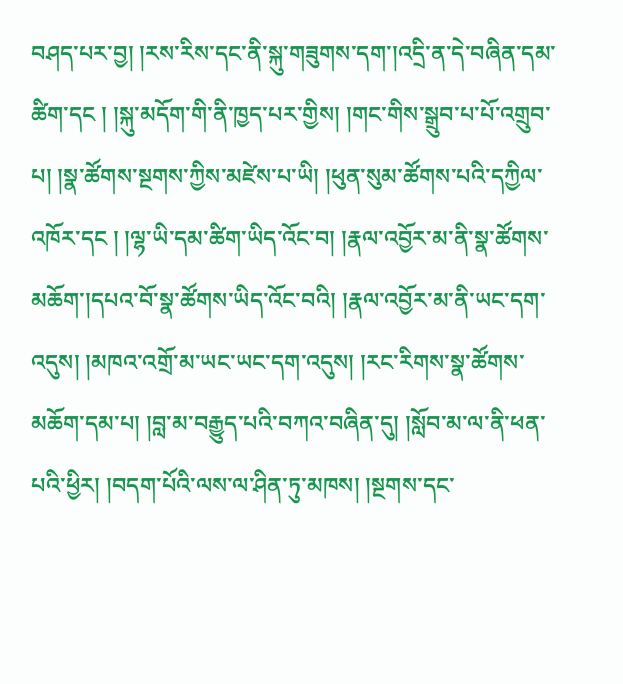བཤད་པར་བྱ། །རས་རིས་དང་ནི་སྐུ་གཟུགས་དག་།འདྲི་ན་དེ་བཞིན་དམ་ཚིག་དང ། །སྐུ་མདོག་གི་ནི་ཁྱད་པར་གྱིས། །གང་གིས་སྒྲུབ་པ་པོ་འགྲུབ་པ། །སྣ་ཚོགས་སྔགས་ཀྱིས་མཛེས་པ་ཡི། །ཕུན་སུམ་ཚོགས་པའི་དཀྱིལ་འཁོར་དང ། །ལྷ་ཡི་དམ་ཚིག་ཡིད་འོང་བ། །རྣལ་འབྱོར་མ་ནི་སྣ་ཚོགས་མཆོག་།དཔའ་བོ་སྣ་ཚོགས་ཡིད་འོང་བའི། །རྣལ་འབྱོར་མ་ནི་ཡང་དག་འདུས། །མཁའ་འགྲོ་མ་ཡང་ཡང་དག་འདུས། །རང་རིགས་སྣ་ཚོགས་མཆོག་དམ་པ། །བླ་མ་བརྒྱུད་པའི་བཀའ་བཞིན་དུ། །སློབ་མ་ལ་ནི་ཕན་པའི་ཕྱིར། །བདག་པོའི་ལས་ལ་ཤིན་ཏུ་མཁས། །སྔགས་དང་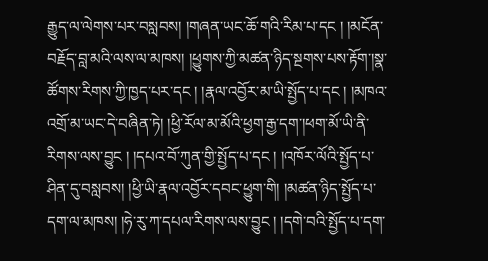རྒྱུད་ལ་ལེགས་པར་བསླབས། །གཞན་ཡང་ཆོ་གའི་རིམ་པ་དང ། །མངོན་བརྗོད་བླ་མའི་ལས་ལ་མཁས། །ཕྱུགས་ཀྱི་མཚན་ཉིད་སྔགས་པས་རྟོག་།སྣ་ཚོགས་རིགས་ཀྱི་ཁྱད་པར་དང ། །རྣལ་འབྱོར་མ་ཡི་སྤྱོད་པ་དང ། །མཁའ་འགྲོ་མ་ཡང་དེ་བཞིན་ཏེ། །ཕྱི་རོལ་མ་མོའི་ཕྱག་རྒྱ་དག་།ཕག་མོ་ཡི་ནི་རིགས་ལས་བྱུང ། །དཔའ་བོ་ཀུན་གྱི་སྤྱོད་པ་དང ། །འཁོར་ལོའི་སྤྱོད་པ་ཤིན་དུ་བསླབས། །ཕྱི་ཡི་རྣལ་འབྱོར་དབང་ཕྱུག་གི། །མཚན་ཉིད་སྤྱོད་པ་དག་ལ་མཁས། །ཧེ་རུ་ཀ་དཔལ་རིགས་ལས་བྱུང ། །དགེ་བའི་སྤྱོད་པ་དག་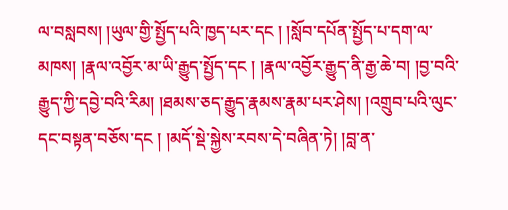ལ་བསླབས། །ཡུལ་གྱི་སྤྱོད་པའི་ཁྱད་པར་དང ། །སློབ་དཔོན་སྤྱོད་པ་དག་ལ་མཁས། །རྣལ་འབྱོར་མ་ཡི་རྒྱུད་སྤྱོད་དང ། །རྣལ་འབྱོར་རྒྱུད་ནི་རྒྱ་ཆེ་བ། །བྱ་བའི་རྒྱུད་ཀྱི་དབྱེ་བའི་རིམ། །ཐམས་ཅད་རྒྱུད་རྣམས་རྣམ་པར་ཤེས། །འགྲུབ་པའི་ལུང་དང་བསྟན་བཅོས་དང ། །མདོ་སྡེ་སྐྱེས་རབས་དེ་བཞིན་ཏེ། །བླ་ན་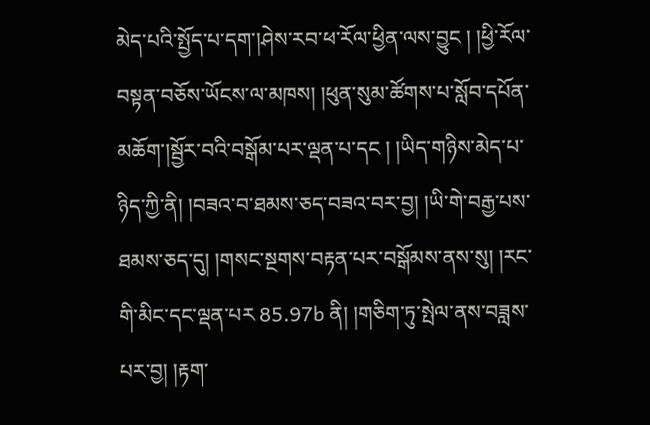མེད་པའི་སྤྱོད་པ་དག་།ཤེས་རབ་ཕ་རོལ་ཕྱིན་ལས་བྱུང ། །ཕྱི་རོལ་བསྟན་བཅོས་ཡོངས་ལ་མཁས། །ཕུན་སུམ་ཚོགས་པ་སློབ་དཔོན་མཆོག་།སྦྱོར་བའི་བསྒོམ་པར་ལྡན་པ་དང ། །ཡིད་གཉིས་མེད་པ་ཉིད་ཀྱི་ནི། །བཟའ་བ་ཐམས་ཅད་བཟའ་བར་བྱ། །ཡི་གེ་བརྒྱ་པས་ཐམས་ཅད་དུ། །གསང་སྔགས་བརྟན་པར་བསྒོམས་ནས་སུ། །རང་གི་མིང་དང་ལྡན་པར 85.97b ནི། །གཅིག་ཏུ་སྤེལ་ནས་བཟླས་པར་བྱ། །རྟག་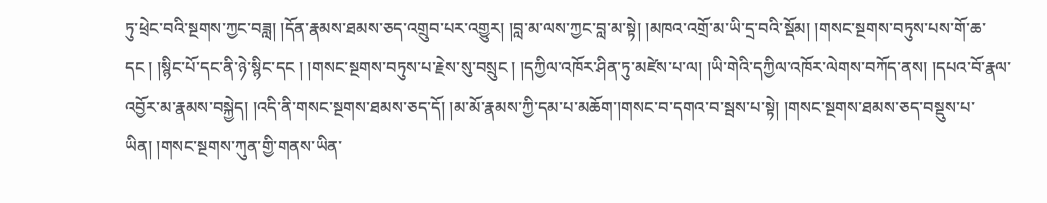ཏུ་ཕྲེང་བའི་སྔགས་ཀྱང་བཟླ། །དོན་རྣམས་ཐམས་ཅད་འགྲུབ་པར་འགྱུར། །བླ་མ་ལས་ཀྱང་བླ་མ་སྟེ། །མཁའ་འགྲོ་མ་ཡི་དྲ་བའི་སྡོམ། །གསང་སྔགས་བཏུས་པས་གོ་ཆ་དང ། །སྙིང་པོ་དང་ནི་ཉེ་སྙིང་དང ། །གསང་སྔགས་བཏུས་པ་རྗེས་སུ་བསྲུང ། །དཀྱིལ་འཁོར་ཤིན་ཏུ་མཛེས་པ་ལ། །ཡི་གེའི་དཀྱིལ་འཁོར་ལེགས་བཀོད་ནས། །དཔའ་བོ་རྣལ་འབྱོར་མ་རྣམས་བསྐྱེད། །འདི་ནི་གསང་སྔགས་ཐམས་ཅད་དོ། །མ་མོ་རྣམས་ཀྱི་དམ་པ་མཆོག་།གསང་བ་དགའ་བ་སྦས་པ་སྟེ། །གསང་སྔགས་ཐམས་ཅད་བསྡུས་པ་ཡིན། །གསང་སྔགས་ཀུན་གྱི་གནས་ཡིན་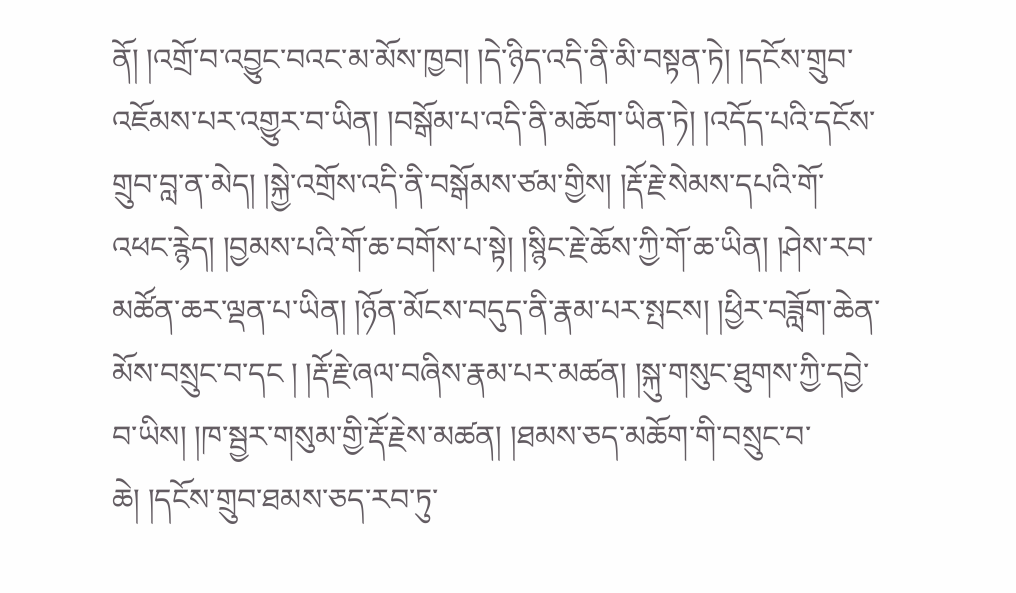ནོ། །འགྲོ་བ་འབྱུང་བའང་མ་མོས་ཁྱབ། །དེ་ཉིད་འདི་ནི་མི་བསྟན་ཏེ། །དངོས་གྲུབ་འཇོམས་པར་འགྱུར་བ་ཡིན། །བསྒོམ་པ་འདི་ནི་མཆོག་ཡིན་ཏེ། །འདོད་པའི་དངོས་གྲུབ་བླ་ན་མེད། །སྐྱེ་འགྲོས་འདི་ནི་བསྒོམས་ཙམ་གྱིས། །རྡོ་རྗེ་སེམས་དཔའི་གོ་འཕང་རྙེད། །བྱམས་པའི་གོ་ཆ་བགོས་པ་སྟེ། །སྙིང་རྗེ་ཆོས་ཀྱི་གོ་ཆ་ཡིན། །ཤེས་རབ་མཚོན་ཆར་ལྡན་པ་ཡིན། །ཉོན་མོངས་བདུད་ནི་རྣམ་པར་སྤངས། །ཕྱིར་བཟློག་ཆེན་མོས་བསྲུང་བ་དང ། །རྡོ་རྗེ་ཞལ་བཞིས་རྣམ་པར་མཚན། །སྐུ་གསུང་ཐུགས་ཀྱི་དབྱེ་བ་ཡིས། །ཁ་སྦྱར་གསུམ་གྱི་རྡོ་རྗེས་མཚན། །ཐམས་ཅད་མཆོག་གི་བསྲུང་བ་ཆེ། །དངོས་གྲུབ་ཐམས་ཅད་རབ་ཏུ་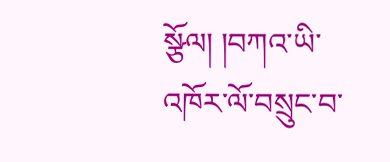སྩོལ། །བཀའ་ཡི་འཁོར་ལོ་བསྲུང་བ་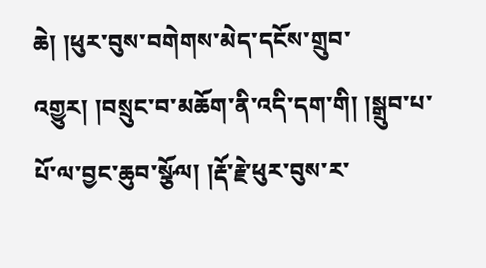ཆེ། །ཕུར་བུས་བགེགས་མེད་དངོས་གྲུབ་འགྱུར། །བསྲུང་བ་མཆོག་ནི་འདི་དག་གི། །སྒྲུབ་པ་པོ་ལ་བྱང་ཆུབ་སྩོལ། །རྡོ་རྗེ་ཕུར་བུས་ར་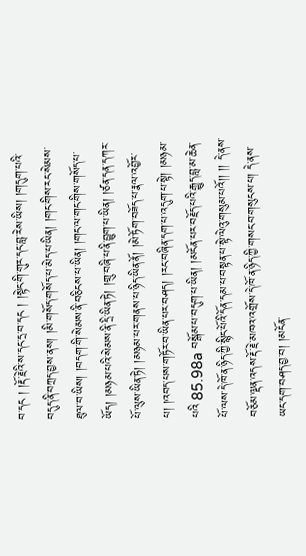བ་དང ། །རྡོ་རྗེའི་ས་དང་དྲ་བ་དང ། །སྟེང་གི་གུར་དང་བླ་རེས་ཡིས། །གདུག་པའི་བདུད་ནི་བཀྲད་བྱས་ནས། །མི་གསོད་གསོད་པ་མེད་པ་ཡིན། །གང་གིས་རང་སེམས་ཐུལ་བ་ཡིས། །བདག་གི་སེམས་ནི་བཅིངས་པ་ཡིན། །གང་ལ་གང་གིས་གསོད་པ་ཡོད། །མཉམ་པའི་སེམས་ནི་དྲི་ཡིན་ཏེ། །གྲུ་བཞི་པ་ནི་བྱུག་པ་ཡིན། །ཙན་དན་དཀར་པོ་ལུས་ཡིན་ཏེ། །མཉམ་པར་གནས་པ་ཉིད་ཡིན་ནོ། །མེ་ཏོག་བཟོད་པ་རྣལ་འབྱོར་པ། །འབད་པས་གཏོར་བ་ཡིན་པར་བཤད། །རང་བཞིན་དག་པ་འདུག་པ་སྟེ། །མཉམ་པའི 85.98a བསྒོམ་པ་བདུག་པ་ཡིན། །མངོན་པར་བརྗོད་པའི་རྒྱུད་བླ་མ་ཆེན་པོ་ལས་དེ་ཁོ་ན་ཉིད་ཀྱི་སྙིང་པོའི་དོན་དམ་པ་བསྟན་པ་སྟེ་ལེའུ་གསུམ་པའོ།། །། དེ་ནས་བཅོམ་ལྡན་འདས་རྡོ་རྗེ་མཁའ་འགྲོས་དེ་ཁོ་ན་ཉིད་ཀྱི་གསང་བ་གསུངས་པ། དེ་ནས་ཡང་དག་བཤད་བྱ་བ། །མངོན་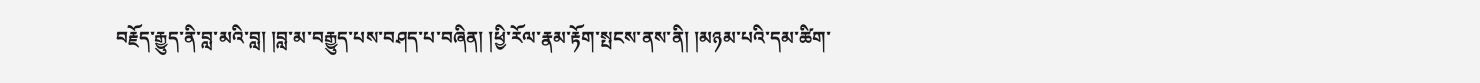བརྗོད་རྒྱུད་ནི་བླ་མའི་བླ། །བླ་མ་བརྒྱུད་པས་བཤད་པ་བཞིན། །ཕྱི་རོལ་རྣམ་རྟོག་སྤངས་ནས་ནི། །མཉམ་པའི་དམ་ཚིག་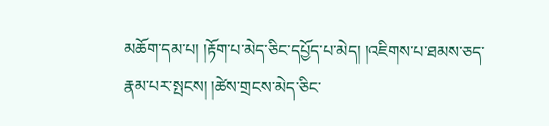མཆོག་དམ་པ། །རྟོག་པ་མེད་ཅིང་དཔྱོད་པ་མེད། །འཇིགས་པ་ཐམས་ཅད་རྣམ་པར་སྤངས། །ཚེས་གྲངས་མེད་ཅིང་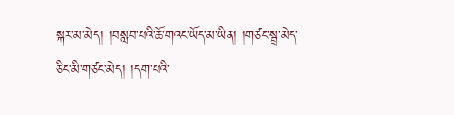སྐར་མ་མེད། །བསླབ་པའི་ཆོ་གའང་ཡོད་མ་ཡིན། །གཙང་སྦྲ་མེད་ཅིང་མི་གཙང་མེད། །དག་པའི་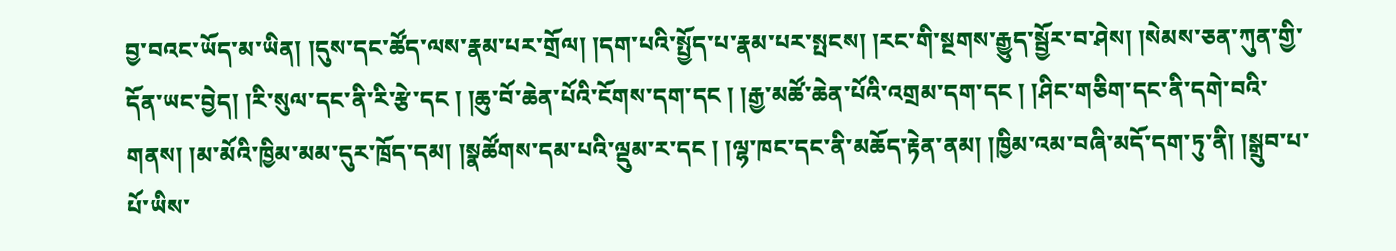བྱ་བའང་ཡོད་མ་ཡིན། །དུས་དང་ཚོད་ལས་རྣམ་པར་གྲོལ། །དག་པའི་སྤྱོད་པ་རྣམ་པར་སྤངས། །རང་གི་སྔགས་རྒྱུད་སྦྱོར་བ་ཤེས། །སེམས་ཅན་ཀུན་གྱི་དོན་ཡང་བྱེད། །རི་སུལ་དང་ནི་རི་རྩེ་དང ། །ཆུ་བོ་ཆེན་པོའི་ངོགས་དག་དང ། །རྒྱ་མཚོ་ཆེན་པོའི་འགྲམ་དག་དང ། །ཤིང་གཅིག་དང་ནི་དགེ་བའི་གནས། །མ་མོའི་ཁྱིམ་མམ་དུར་ཁྲོད་དམ། །སྣཚོགས་དམ་པའི་ལྡུམ་ར་དང ། །ལྷ་ཁང་དང་ནི་མཆོད་རྟེན་ནམ། །ཁྱིམ་འམ་བཞི་མདོ་དག་ཏུ་ནི། །སྒྲུབ་པ་པོ་ཡིས་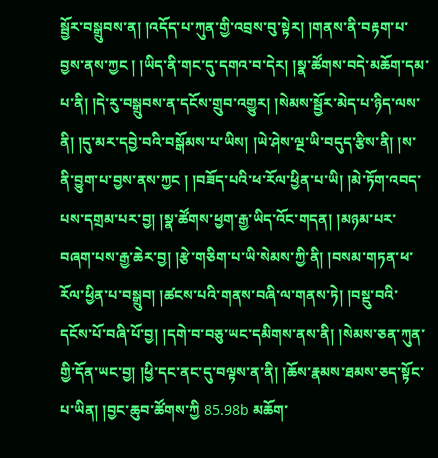སྦྱོར་བསྒྲུབས་ན། །འདོད་པ་ཀུན་གྱི་འབྲས་བུ་སྟེར། །གནས་ནི་བརྟག་པ་བྱས་ནས་ཀྱང ། །ཡིད་ནི་གང་དུ་དགའ་བ་དེར། །སྣ་ཚོགས་བདེ་མཆོག་དམ་པ་ནི། །དེ་རུ་བསྒྲུབས་ན་དངོས་གྲུབ་འགྱུར། །སེམས་སྦྱོར་མེད་པ་ཉིད་ལས་ནི། །དུ་མར་དབྱེ་བའི་བསྒོམས་པ་ཡིས། །ཡེ་ཤེས་ལྔ་ཡི་བདུད་རྩིས་ནི། །ས་ནི་བྱུག་པ་བྱས་ནས་ཀྱང ། །བཟོད་པའི་ཕ་རོལ་ཕྱིན་པ་ཡི། །མེ་ཏོག་འབད་པས་དགྲམ་པར་བྱ། །སྣ་ཚོགས་ཕྱག་རྒྱ་ཡིད་འོང་གདན། །མཉམ་པར་བཞག་པས་རྒྱ་ཆེར་བྱ། །རྩེ་གཅིག་པ་ཡི་སེམས་ཀྱི་ནི། །བསམ་གཏན་ཕ་རོལ་ཕྱིན་པ་བསྒྲུབ། །ཚངས་པའི་གནས་བཞི་ལ་གནས་ཏེ། །བསྡུ་བའི་དངོས་པོ་བཞི་པོ་བྱ། །དགེ་བ་བཅུ་ཡང་དམིགས་ནས་ནི། །སེམས་ཅན་ཀུན་གྱི་དོན་ཡང་བྱ། །ཕྱི་དང་ནང་དུ་བལྟས་ན་ནི། །ཆོས་རྣམས་ཐམས་ཅད་སྟོང་པ་ཡིན། །བྱང་ཆུབ་ཚོགས་ཀྱི 85.98b མཆོག་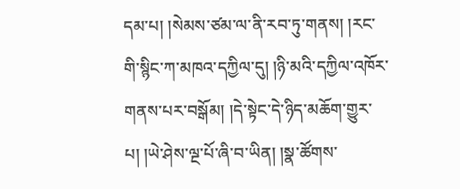དམ་པ། །སེམས་ཙམ་ལ་ནི་རབ་ཏུ་གནས། །རང་གི་སྙིང་ཀ་མཁའ་དཀྱིལ་དུ། །ཉི་མའི་དཀྱིལ་འཁོར་གནས་པར་བསྒོམ། །དེ་སྟེང་དེ་ཉིད་མཆོག་གྱུར་པ། །ཡེ་ཤེས་ལྔ་པོ་ཞི་བ་ཡིན། །སྣ་ཚོགས་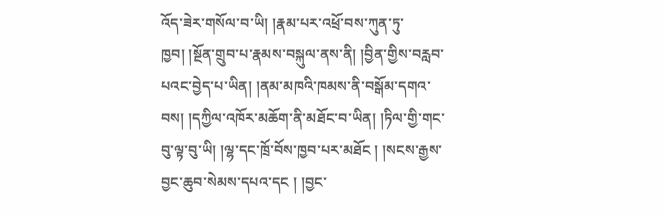འོད་ཟེར་གསོལ་བ་ཡི། །རྣམ་པར་འཕྲོ་བས་ཀུན་ཏུ་ཁྱབ། །སྔོན་གྲུབ་པ་རྣམས་བསྐུལ་ནས་ནི། །བྱིན་གྱིས་བརླབ་པའང་བྱེད་པ་ཡིན། །ནམ་མཁའི་ཁམས་ནི་བསྒོམ་དགའ་བས། །དཀྱིལ་འཁོར་མཆོག་ནི་མཐོང་བ་ཡིན། །ཏིལ་གྱི་གང་བུ་ལྟ་བུ་ཡི། །ལྷ་དང་ཁྲོ་བོས་ཁྱབ་པར་མཐོང ། །སངས་རྒྱས་བྱང་ཆུབ་སེམས་དཔའ་དང ། །བྱང་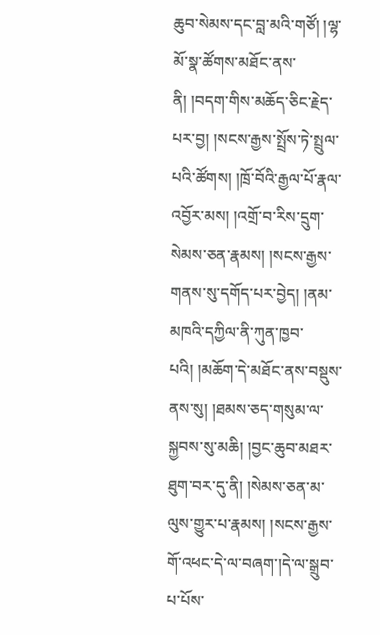ཆུབ་སེམས་དང་བླ་མའི་གཙོ། །ལྷ་མོ་སྣ་ཚོགས་མཐོང་ནས་ནི། །བདག་གིས་མཆོད་ཅིང་རྗེད་པར་བྱ། །སངས་རྒྱས་སྤྲོས་ཏེ་སྤྲུལ་པའི་ཚོགས། །ཁྲོ་བོའི་རྒྱལ་པོ་རྣལ་འབྱོར་མས། །འགྲོ་བ་རིས་དྲུག་སེམས་ཅན་རྣམས། །སངས་རྒྱས་གནས་སུ་དགོད་པར་བྱེད། །ནམ་མཁའི་དཀྱིལ་ནི་ཀུན་ཁྱབ་པའི། །མཆོག་དེ་མཐོང་ནས་བསྡུས་ནས་སུ། །ཐམས་ཅད་གསུམ་ལ་སྐྱབས་སུ་མཆི། །བྱང་ཆུབ་མཐར་ཐུག་བར་དུ་ནི། །སེམས་ཅན་མ་ལུས་གྱུར་པ་རྣམས། །སངས་རྒྱས་གོ་འཕང་དེ་ལ་བཞག་།དེ་ལ་སྒྲུབ་པ་པོས་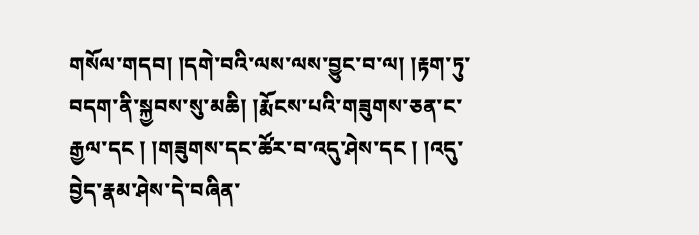གསོལ་གདབ། །དགེ་བའི་ལས་ལས་བྱུང་བ་ལ། །རྟག་ཏུ་བདག་ནི་སྐྱབས་སུ་མཆི། །རྨོངས་པའི་གཟུགས་ཅན་ང་རྒྱལ་དང ། །གཟུགས་དང་ཚོར་བ་འདུ་ཤེས་དང ། །འདུ་བྱེད་རྣམ་ཤེས་དེ་བཞིན་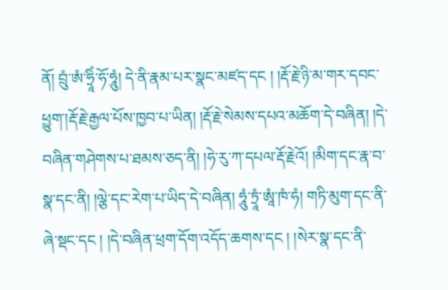ནོ། བྲུཾ་ཨཾ་ཧྲཱིཾ་ཧོ་ཧཱུཾ། དེ་ནི་རྣམ་པར་སྣང་མཛད་དང ། །རྡོ་རྗེ་ཉི་མ་གར་དབང་ཕྱུག་།རྡོ་རྗེ་རྒྱལ་པོས་ཁྱབ་པ་ཡིན། །རྡོ་རྗེ་སེམས་དཔའ་མཆོག་དེ་བཞིན། །དེ་བཞིན་གཤེགས་པ་ཐམས་ཅད་ནི། །ཧེ་རུ་ཀ་དཔལ་རྡོ་རྗེའོ། །མིག་དང་རྣ་བ་སྣ་དང་ནི། །ལྕེ་དང་རེག་པ་ཡིད་དེ་བཞིན། ཧཱུཾ་ཏྲཱཾ་ཨཱཾ་ཁཾ་ཧཾ། གཏི་མུག་དང་ནི་ཞེ་སྡང་དང ། །དེ་བཞིན་ཕྲག་དོག་འདོད་ཆགས་དང ། །སེར་སྣ་དང་ནི་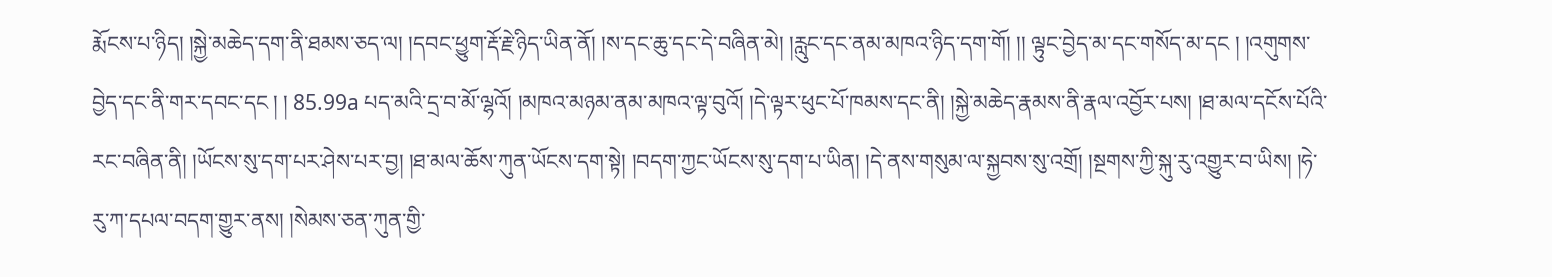རྨོངས་པ་ཉིད། །སྐྱེ་མཆེད་དག་ནི་ཐམས་ཅད་ལ། །དབང་ཕྱུག་རྡོ་རྗེ་ཉིད་ཡིན་ནོ། །ས་དང་ཆུ་དང་དེ་བཞིན་མེ། །རླུང་དང་ནམ་མཁའ་ཉིད་དག་གོ། །། ལྟུང་བྱེད་མ་དང་གསོད་མ་དང ། །འགུགས་བྱེད་དང་ནི་གར་དབང་དང ། ། 85.99a པད་མའི་དྲ་བ་མོ་ལྷའོ། །མཁའ་མཉམ་ནམ་མཁའ་ལྟ་བུའོ། །དེ་ལྟར་ཕུང་པོ་ཁམས་དང་ནི། །སྐྱེ་མཆེད་རྣམས་ནི་རྣལ་འབྱོར་པས། །ཐ་མལ་དངོས་པོའི་རང་བཞིན་ནི། །ཡོངས་སུ་དག་པར་ཤེས་པར་བྱ། །ཐ་མལ་ཆོས་ཀུན་ཡོངས་དག་སྟེ། །བདག་ཀྱང་ཡོངས་སུ་དག་པ་ཡིན། །དེ་ནས་གསུམ་ལ་སྐྱབས་སུ་འགྲོ། །སྔགས་ཀྱི་སྐུ་རུ་འགྱུར་བ་ཡིས། །ཧེ་རུ་ཀ་དཔལ་བདག་གྱུར་ནས། །སེམས་ཅན་ཀུན་གྱི་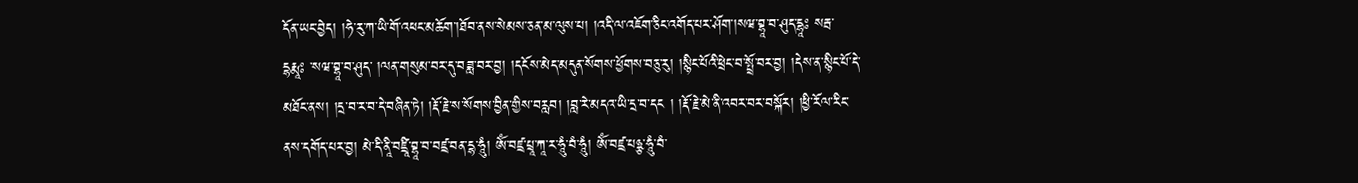དོན་ཡང་བྱེད། །ཧེ་རུ་ཀ་ཡི་གོ་འཕང་མཆོག་།ཐོབ་ནས་སེམས་ཅན་མ་ལུས་པ། །འདི་ལ་འཇོག་ཅིང་འགོད་པར་ཤོག་།སཝ་བྷཱ་བ་ཤུད་དྷཱཿ སརྦ་དྷརྨཱཿ ་སཝ་བྷཱ་བ་ཤུད་ །ལན་གསུམ་བར་དུ་བཟླ་བར་བྱ། །དངོས་མེད་མདུན་སོགས་ཕྱོགས་བཅུ་རུ། །སྙིང་པོའི་ཕྲེང་བ་སྤྲོ་བར་བྱ། །དེས་ན་སྙིང་པོ་དེ་མཐོང་ནས། །དྲ་བ་ར་བ་དེ་བཞིན་ཏེ། །རྡོ་རྗེ་ས་སོགས་བྱིན་གྱིས་བརླབ། །བླ་རེ་མདའ་ཡི་དྲ་བ་དང ། །རྡོ་རྗེ་མེ་ནི་འབར་བར་བསྐོར། །ཕྱི་རོལ་རིང་ནས་དགོད་པར་བྱ། མེ་དི་ནཱི་བཛྲཱི་བྷཱ་བ་བཛྲ་བན་དྷ་ཧཱུཾ། ཨོཾ་བཛྲ་པྲཱ་ཀཱ་ར་ཧཱུཾ་བཾ་ཧཱུཾ། ཨོཾ་བཛྲ་པཉྩ་ཧཱུཾ་བཾ་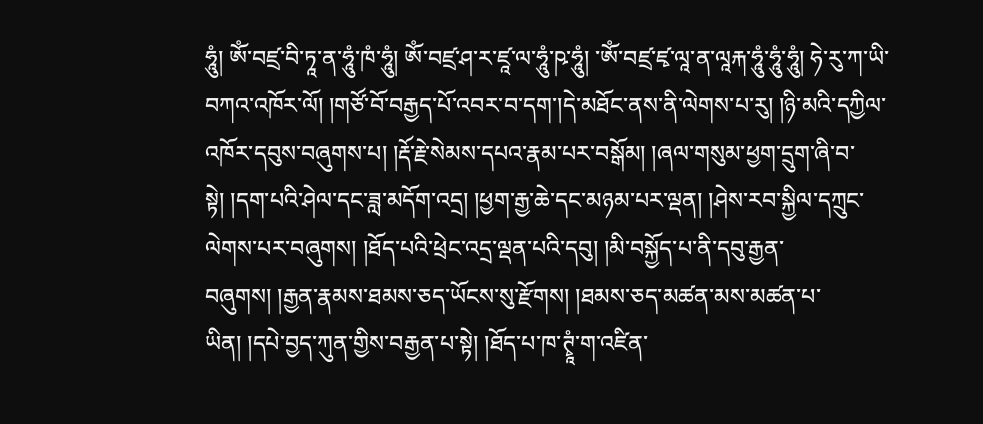ཧཱུཾ། ཨོཾ་བཛྲ་བི་ཏཱ་ན་ཧཱུཾ་ཁཾ་ཧཱུཾ། ཨོཾ་བཛྲ་ཤ་ར་ཛཱ་ལ་ཧཱུཾ་ཥ་ཧཱུཾ། ་ཨོཾ་བཛྲ་ཛྭ་ལཱ་ན་ལཱརྐ་ཧཱུཾ་ཧཱུཾ་ཧཱུཾ། ཧེ་རུ་ཀ་ཡི་བཀའ་འཁོར་ལོ། །གཙོ་བོ་བརྒྱད་པོ་འབར་བ་དག་།དེ་མཐོང་ནས་ནི་ལེགས་པ་རུ། །ཉི་མའི་དཀྱིལ་འཁོར་དབུས་བཞུགས་པ། །རྡོ་རྗེ་སེམས་དཔའ་རྣམ་པར་བསྒོམ། །ཞལ་གསུམ་ཕྱག་དྲུག་ཞི་བ་སྟེ། །དག་པའི་ཤེལ་དང་ཟླ་མདོག་འདྲ། །ཕྱག་རྒྱ་ཆེ་དང་མཉམ་པར་ལྡན། །ཤེས་རབ་སྐྱིལ་དཀྲུང་ལེགས་པར་བཞུགས། །ཐོད་པའི་ཕྲེང་འདྲ་ལྡན་པའི་དབུ། །མི་བསྐྱོད་པ་ནི་དབུ་རྒྱན་བཞུགས། །རྒྱན་རྣམས་ཐམས་ཅད་ཡོངས་སུ་རྫོགས། །ཐམས་ཅད་མཚན་མས་མཚན་པ་ཡིན། །དཔེ་བྱད་ཀུན་གྱིས་བརྒྱན་པ་སྟེ། །ཐོད་པ་ཁ་ཊྭཱཾ་ག་འཛིན་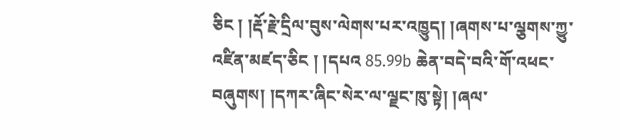ཅིང ། །རྡོ་རྗེ་དྲིལ་བུས་ལེགས་པར་འཁྱུད། །ཞགས་པ་ལྕགས་ཀྱུ་འཛིན་མཛད་ཅིང ། །དཔའ 85.99b ཆེན་བདེ་བའི་གོ་འཕང་བཞུགས། །དཀར་ཞིང་སེར་ལ་ལྗང་ཁུ་སྟེ། །ཞལ་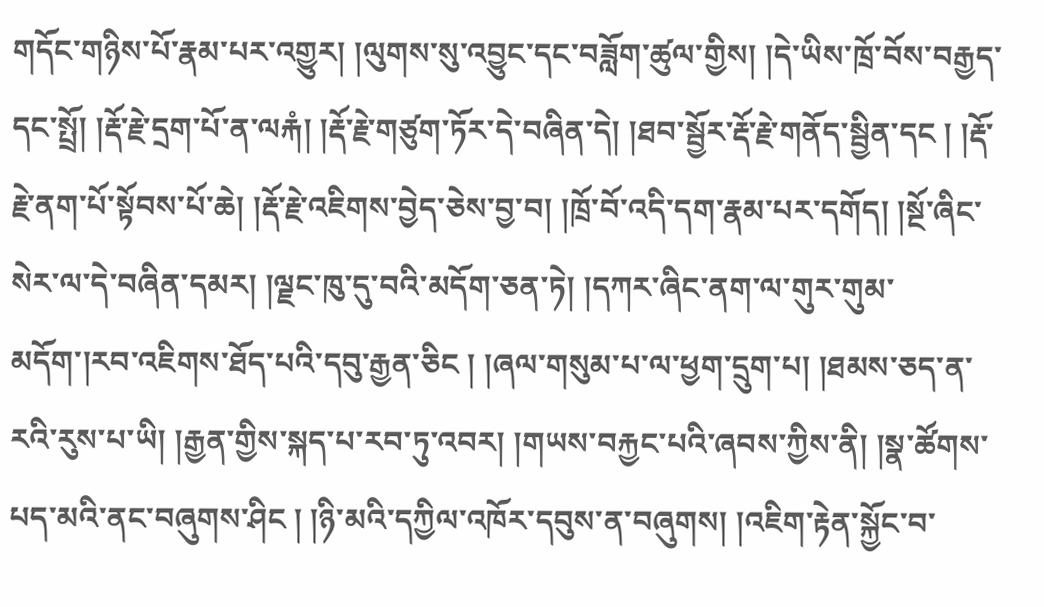གདོང་གཉིས་པོ་རྣམ་པར་འགྱུར། །ལུགས་སུ་འབྱུང་དང་བཟློག་ཚུལ་གྱིས། །དེ་ཡིས་ཁྲོ་བོས་བརྒྱད་དང་སྤྲོ། །རྡོ་རྗེ་དྲག་པོ་ན་ལརྐཾ། །རྡོ་རྗེ་གཙུག་ཏོར་དེ་བཞིན་དེ། །ཐབ་སྦྱོར་རྡོ་རྗེ་གནོད་སྦྱིན་དང ། །རྡོ་རྗེ་ནག་པོ་སྟོབས་པོ་ཆེ། །རྡོ་རྗེ་འཇིགས་བྱེད་ཅེས་བྱ་བ། །ཁྲོ་བོ་འདི་དག་རྣམ་པར་དགོད། །སྔོ་ཞིང་སེར་ལ་དེ་བཞིན་དམར། །ལྗང་ཁུ་དུ་བའི་མདོག་ཅན་ཏེ། །དཀར་ཞིང་ནག་ལ་གུར་གུམ་མདོག་།རབ་འཇིགས་ཐོད་པའི་དབུ་རྒྱན་ཅིང ། །ཞལ་གསུམ་པ་ལ་ཕྱག་དྲུག་པ། །ཐམས་ཅད་ན་རའི་རུས་པ་ཡི། །རྒྱན་གྱིས་སྐད་པ་རབ་ཏུ་འབར། །གཡས་བརྐྱང་པའི་ཞབས་ཀྱིས་ནི། །སྣ་ཚོགས་པད་མའི་ནང་བཞུགས་ཤིང ། །ཉི་མའི་དཀྱིལ་འཁོར་དབུས་ན་བཞུགས། །འཇིག་རྟེན་སྐྱོང་བ་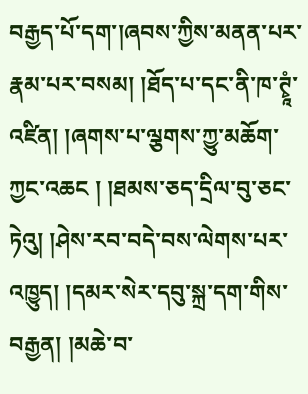བརྒྱད་པོ་དག་།ཞབས་ཀྱིས་མནན་པར་རྣམ་པར་བསམ། །ཐོད་པ་དང་ནི་ཁ་ཊྭཱཾ་འཛིན། །ཞགས་པ་ལྕགས་ཀྱུ་མཆོག་ཀྱང་འཆང ། །ཐམས་ཅད་དྲིལ་བུ་ཅང་ཏེའུ། །ཤེས་རབ་བདེ་བས་ལེགས་པར་འཁྱུད། །དམར་སེར་དབུ་སྐྲ་དག་གིས་བརྒྱན། །མཆེ་བ་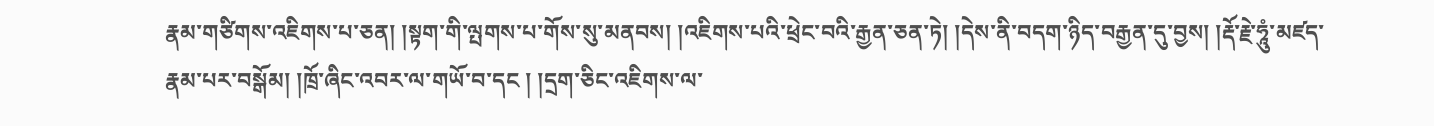རྣམ་གཙིགས་འཇིགས་པ་ཅན། །སྟག་གི་ལྤགས་པ་གོས་སུ་མནབས། །འཇིགས་པའི་ཕྲེང་བའི་རྒྱན་ཅན་ཏེ། །དེས་ནི་བདག་ཉིད་བརྒྱན་དུ་བྱས། །རྡོ་རྗེ་ཧཱུཾ་མཛད་རྣམ་པར་བསྒོམ། །ཁྲོ་ཞིང་འབར་ལ་གཡོ་བ་དང ། །དྲག་ཅིང་འཇིགས་ལ་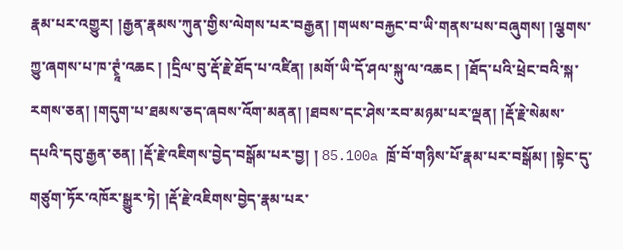རྣམ་པར་འགྱུར། །རྒྱན་རྣམས་ཀུན་གྱིས་ལེགས་པར་བརྒྱན། །གཡས་བརྐྱང་བ་ཡི་གནས་པས་བཞུགས། །ལྕགས་ཀྱུ་ཞགས་པ་ཁ་ཊྭཱཾ་འཆང ། །དྲིལ་བུ་རྡོ་རྗེ་ཐོད་པ་འཛིན། །མགོ་ཡི་དོ་ཤལ་སྐུ་ལ་འཆང ། །ཐོད་པའི་ཕྲེང་བའི་སྐ་རགས་ཅན། །གདུག་པ་ཐམས་ཅད་ཞབས་འོག་མནན། །ཐབས་དང་ཤེས་རབ་མཉམ་པར་ལྡན། །རྡོ་རྗེ་སེམས་དཔའི་དབུ་རྒྱན་ཅན། །རྡོ་རྗེ་འཇིགས་བྱེད་བསྒོམ་པར་བྱ། ། 85.100a ཁྲོ་བོ་གཉིས་པོ་རྣམ་པར་བསྒོམ། །སྟེང་དུ་གཙུག་ཏོར་འཁོར་སྒྱུར་ཏེ། །རྡོ་རྗེ་འཇིགས་བྱེད་རྣམ་པར་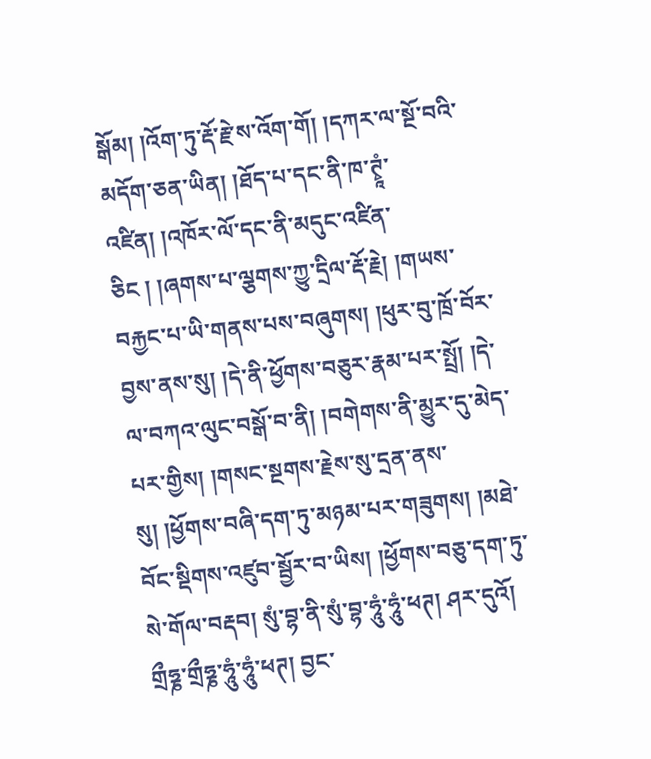སྒོམ། །འོག་ཏུ་རྡོ་རྗེ་ས་འོག་གོ། །དཀར་ལ་སྔོ་བའི་མདོག་ཅན་ཡིན། །ཐོད་པ་དང་ནི་ཁ་ཊྭཱཾ་འཛིན། །འཁོར་ལོ་དང་ནི་མདུང་འཛིན་ཅིང ། །ཞགས་པ་ལྕགས་ཀྱུ་དྲིལ་རྡོ་རྗེ། །གཡས་བརྐྱང་པ་ཡི་གནས་པས་བཞུགས། །ཕུར་བུ་ཁྲོ་བོར་བྱས་ནས་སུ། །དེ་ནི་ཕྱོགས་བཅུར་རྣམ་པར་སྤྲོ། །དེ་ལ་བཀའ་ལུང་བསྒོ་བ་ནི། །བགེགས་ནི་མྱུར་དུ་མེད་པར་གྱིས། །གསང་སྔགས་རྗེས་སུ་དྲན་ནས་སུ། །ཕྱོགས་བཞི་དག་ཏུ་མཉམ་པར་གཟུགས། །མཐེ་བོང་སྡིགས་འཛུབ་སྦྱོར་བ་ཡིས། །ཕྱོགས་བཅུ་དག་ཏུ་སེ་གོལ་བརྡབ། སུཾ་བྷ་ནི་སུཾ་བྷ་ཧཱུཾ་ཧཱུཾ་ཕཊ། ཤར་དུའོ། གྲྀཧྞ་གྲྀཧྞ་ཧཱུཾ་ཧཱུཾ་ཕཊ། བྱང་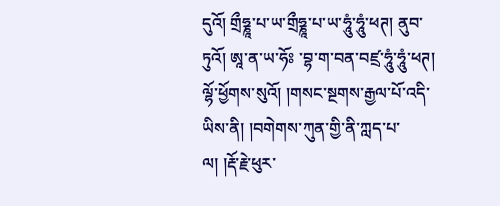དུའོ། གྲྀཧྞཱ་པ་ཡ་གྲྀཧྞཱ་པ་ཡ་ཧཱུཾ་ཧཱུཾ་ཕཊ། ནུབ་ཏུའོ། ཨཱ་ན་ཡ་ཧོཿ ་བྷ་ག་བན་བཛྲ་ཧཱུཾ་ཧཱུཾ་ཕཊ། ལྷོ་ཕྱོགས་སུའོ། །གསང་སྔགས་རྒྱལ་པོ་འདི་ཡིས་ནི། །བགེགས་ཀུན་གྱི་ནི་ཀླད་པ་ལ། །རྡོ་རྗེ་ཕུར་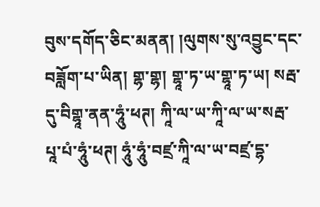བུས་དགོད་ཅིང་མནན། །ལུགས་སུ་འབྱུང་དང་བཟློག་པ་ཡིན། གྷ་གྷ། གྷཱ་ཏ་ཡ་གྷཱ་ཏ་ཡ། སརྦ་དུ་བིགྷཱ་ནན་ཧཱུཾ་ཕཊ། ཀཱི་ལ་ཡ་ཀཱི་ལ་ཡ་སརྦ་པཱ་པཾ་ཧཱུཾ་ཕཊ། ཧཱུཾ་ཧཱུཾ་བཛྲ་ཀཱི་ལ་ཡ་བཛྲ་དྷ་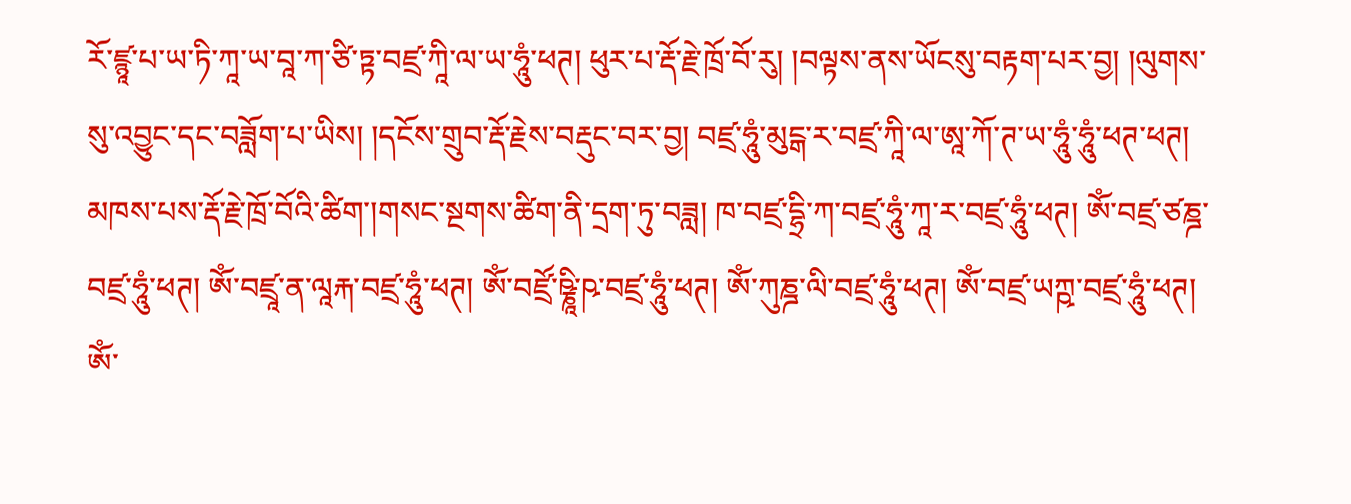རོ་ཛྙཱ་པ་ཡ་ཏི་ཀཱ་ཡ་བཱ་ཀ་ཙི་ཏྟ་བཛྲ་ཀཱི་ལ་ཡ་ཧཱུཾ་ཕཊ། ཕུར་པ་རྡོ་རྗེ་ཁྲོ་བོ་རུ། །བལྟས་ནས་ཡོངསུ་བརྟག་པར་བྱ། །ལུགས་སུ་འབྱུང་དང་བཟློག་པ་ཡིས། །དངོས་གྲུབ་རྡོ་རྗེས་བརྡུང་བར་བྱ། བཛྲ་ཧཱུཾ་མུངྒ་ར་བཛྲ་ཀཱི་ལ་ཨཱ་ཀོ་ཊ་ཡ་ཧཱུཾ་ཧཱུཾ་ཕཊ་ཕཊ། མཁས་པས་རྡོ་རྗེ་ཁྲོ་བོའི་ཚིག་།གསང་སྔགས་ཚིག་ནི་དྲག་ཏུ་བཟླ། ཁ་བཛྲ་དྷྲི་ཀ་བཛྲ་ཧཱུཾ་ཀཱ་ར་བཛྲ་ཧཱུཾ་ཕཊ། ཨོཾ་བཛྲ་ཙཎྜ་བཛྲ་ཧཱུཾ་ཕཊ། ཨོཾ་བཛྲཱ་ན་ལཱརྐ་བཛྲ་ཧཱུཾ་ཕཊ། ཨོཾ་བཛྲོ་ཥྞཱི་ཥ་བཛྲ་ཧཱུཾ་ཕཊ། ཨོཾ་ཀུཎྜ་ལི་བཛྲ་ཧཱུཾ་ཕཊ། ཨོཾ་བཛྲ་ཡཀྵ་བཛྲ་ཧཱུཾ་ཕཊ། ཨོཾ་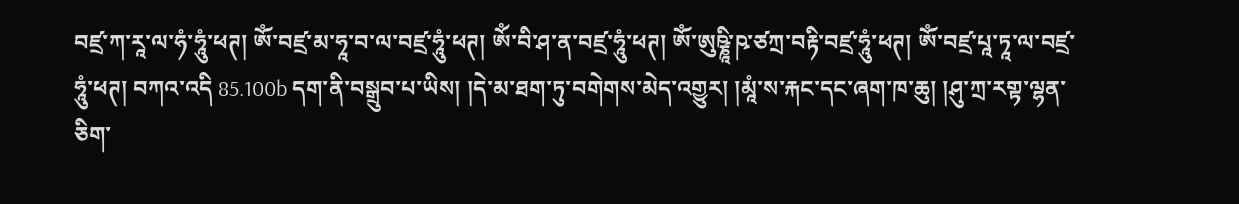བཛྲ་ཀ་རཱ་ལ་ཧཾ་ཧཱུཾ་ཕཊ། ཨོཾ་བཛྲ་མ་ཧཱ་བ་ལ་བཛྲ་ཧཱུཾ་ཕཊ། ཨོཾ་བི་ཤ་ན་བཛྲ་ཧཱུཾ་ཕཊ། ཨོཾ་ཨུཥྞཱི་ཥ་ཙཀྲ་བརྟི་བཛྲ་ཧཱུཾ་ཕཊ། ཨོཾ་བཛྲ་པཱ་ཏཱ་ལ་བཛྲ་ཧཱུཾ་ཕཊ། བཀའ་འདི 85.100b དག་ནི་བསྒྲུབ་པ་ཡིས། །དེ་མ་ཐག་ཏུ་བགེགས་མེད་འགྱུར། །མཱཾ་ས་རྐང་དང་ཞག་ཁ་ཆུ། །ཤུ་ཀྲ་རགྟ་ལྷན་ཅིག་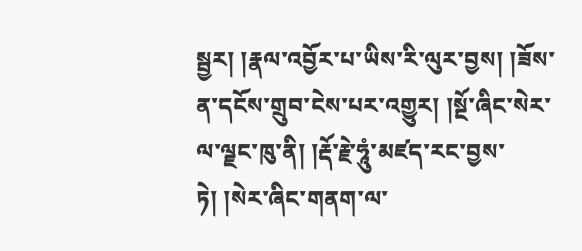སྦྱར། །རྣལ་འབྱོར་པ་ཡིས་རི་ལུར་བྱས། །ཟོས་ན་དངོས་གྲུབ་ངེས་པར་འགྱུར། །སྔོ་ཞིང་སེར་ལ་ལྗང་ཁུ་ནི། །རྡོ་རྗེ་ཧཱུཾ་མཛད་རང་བྱས་ཏེ། །སེར་ཞིང་གནག་ལ་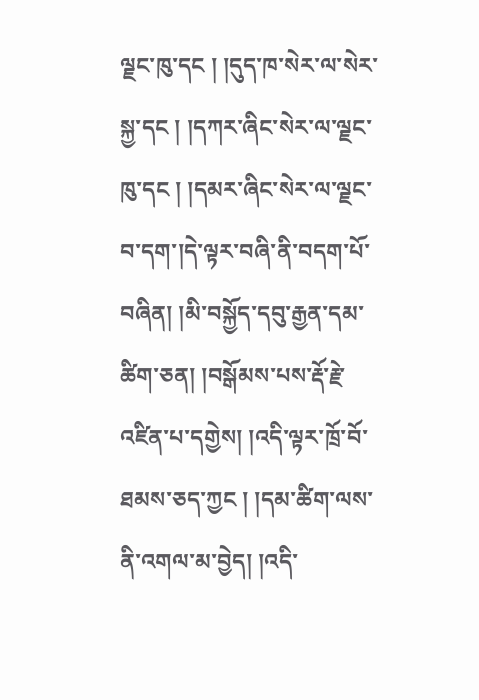ལྗང་ཁུ་དང ། །དུད་ཁ་སེར་ལ་སེར་སྐྱ་དང ། །དཀར་ཞིང་སེར་ལ་ལྗང་ཁུ་དང ། །དམར་ཞིང་སེར་ལ་ལྗང་བ་དག་།དེ་ལྟར་བཞི་ནི་བདག་པོ་བཞིན། །མི་བསྐྱོད་དབུ་རྒྱན་དམ་ཚིག་ཅན། །བསྒོམས་པས་རྡོ་རྗེ་འཛིན་པ་དགྱེས། །འདི་ལྟར་ཁྲོ་བོ་ཐམས་ཅད་ཀྱང ། །དམ་ཚིག་ལས་ནི་འགལ་མ་བྱེད། །འདི་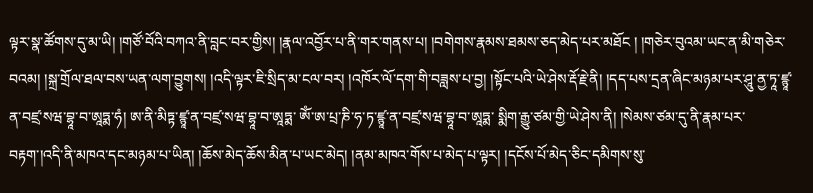ལྟར་སྣ་ཚོགས་དུ་མ་ཡི། །གཙོ་བོའི་བཀའ་ནི་བླང་བར་གྱིས། །རྣལ་འབྱོར་པ་ནི་གར་གནས་པ། །བགེགས་རྣམས་ཐམས་ཅད་མེད་པར་མཐོང ། །གཅེར་བུའམ་ཡང་ན་མི་གཅེར་བའམ། །སྐྲ་གྲོལ་ཐལ་བས་ཡན་ལག་བྱུགས། །འདི་ལྟར་ཇི་སྲིད་མ་ངལ་བར། །འཁོར་ལོ་དག་གི་བཟླས་པ་བྱ། །སྟོང་པའི་ཡེ་ཤེས་རྡོ་རྗེ་ནི། །དད་པས་དྲན་ཞིང་མཉམ་པར་ཤཱུ་ནྱ་ཏཱ་ཛྙཱ་ན་བཛྲ་སཝ་བྷཱ་བ་ཨཱཏྨ་ཧཾ། ཨ་ནི་མིཏྟ་ཛྙཱ་ན་བཛྲ་སཝ་བྷཱ་བ་ཨཱཏྨ་ ཨོཾ་ཨ་པྲ་ཎི་ཧ་ཏ་ཛྙཱ་ན་བཛྲ་སཝ་བྷཱ་བ་ཨཱཏྨ་ སྨིག་རྒྱུ་ཙམ་གྱི་ཡེ་ཤེས་ནི། །སེམས་ཙམ་དུ་ནི་རྣམ་པར་བརྟག་།འདི་ནི་མཁའ་དང་མཉམ་པ་ཡིན། །ཆོས་མེད་ཆོས་མིན་པ་ཡང་མེད། །ནམ་མཁའ་གོས་པ་མེད་པ་ལྟར། །དངོས་པོ་མེད་ཅིང་དམིགས་སུ་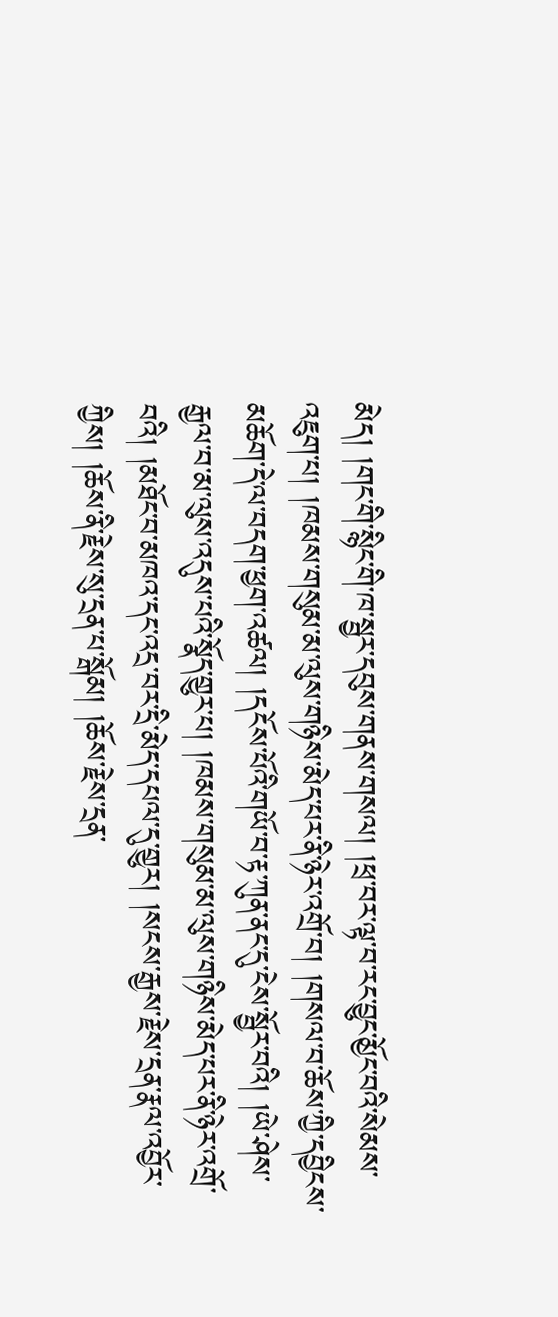མེད། །གང་གི་སྙིང་གི་ཁ་སྦྱར་དབུས་གནས་གསལ། །ཕྲ་བར་ལྟ་བ་རང་བྱུང་མྱོང་བའི་སེམས་འཇུག་པ། །ཁམས་གསུམ་མ་ལུས་གཉིས་མེད་པར་ནི་ཉེར་འགྲོ་བ། །གསལ་བ་ཆོས་ཀྱི་དབྱིངས་མཆོག་དེ་ལ་བདག་ཕྱག་འཚལ། །དངོས་པོའི་གཡོ་བ་རྟ་ཀུན་ནང་དུ་ངེས་སྦྱོར་བའི། །ཡེ་ཤེས་རྒྱལ་བ་མ་ལུས་འདུས་པའི་སྣོད་གྱུར་པ། །ཁམས་གསུམ་མ་ལུས་གཉིས་མེད་པར་ནི་ཉེར་འགྲོ་བའི། །མཐོང་བ་མཁའ་དང་འདྲ་བར་དྲི་མེད་དཔལ་དུ་གྱུར། །སངས་རྒྱས་རྗེས་དྲན་རྣལ་འབྱོར་ཀྱིས། །ཆོས་ནི་རྗེས་སུ་དྲན་པ་སྒོམ། །ཆོས་རྗེས་དྲན་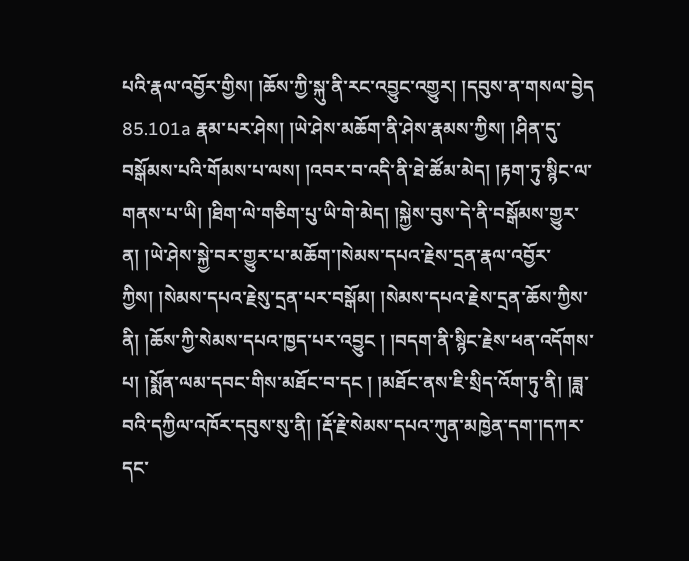པའི་རྣལ་འབྱོར་གྱིས། །ཆོས་ཀྱི་སྐུ་ནི་རང་འབྱུང་འགྱུར། །དབུས་ན་གསལ་བྱེད 85.101a རྣམ་པར་ཤེས། །ཡེ་ཤེས་མཆོག་ནི་ཤེས་རྣམས་ཀྱིས། །ཤིན་དུ་བསྒོམས་པའི་གོམས་པ་ལས། །འབར་བ་འདི་ནི་ཐེ་ཚོམ་མེད། །རྟག་ཏུ་སྙིང་ལ་གནས་པ་ཡི། །ཐིག་ལེ་གཅིག་པུ་ཡི་གེ་མེད། །སྐྱེས་བུས་དེ་ནི་བསྒོམས་གྱུར་ན། །ཡེ་ཤེས་སྐྱེ་བར་གྱུར་པ་མཆོག་།སེམས་དཔའ་རྗེས་དྲན་རྣལ་འབྱོར་ཀྱིས། །སེམས་དཔའ་རྗེསུ་དྲན་པར་བསྒོམ། །སེམས་དཔའ་རྗེས་དྲན་ཆོས་ཀྱིས་ནི། །ཆོས་ཀྱི་སེམས་དཔའ་ཁྱད་པར་འབྱུང ། །བདག་ནི་སྙིང་རྗེས་ཕན་འདོགས་པ། །སྨོན་ལམ་དབང་གིས་མཐོང་བ་དང ། །མཐོང་ནས་ཇི་སྲིད་འོག་ཏུ་ནི། །ཟླ་བའི་དཀྱིལ་འཁོར་དབུས་སུ་ནི། །རྡོ་རྗེ་སེམས་དཔའ་ཀུན་མཁྱེན་དག་།དཀར་དང་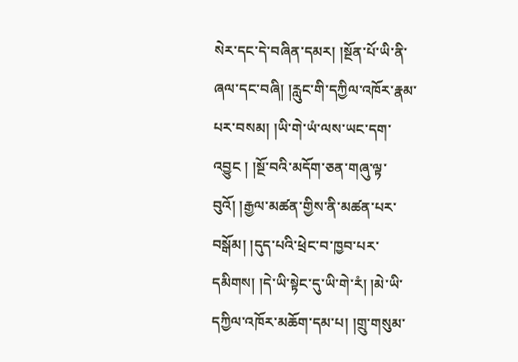སེར་དང་དེ་བཞིན་དམར། །སྔོན་པོ་ཡི་ནི་ཞལ་དང་བཞི། །རླུང་གི་དཀྱིལ་འཁོར་རྣམ་པར་བསམ། །ཡི་གེ་ཡཾ་ལས་ཡང་དག་འབྱུང ། །སྔོ་བའི་མདོག་ཅན་གཞུ་ལྟ་བུའོ། །རྒྱལ་མཚན་གྱིས་ནི་མཚན་པར་བསྒོམ། །དུད་པའི་ཕྲེང་བ་ཁྱབ་པར་དམིགས། །དེ་ཡི་སྟེང་དུ་ཡི་གེ་རཾ། །མེ་ཡི་དཀྱིལ་འཁོར་མཆོག་དམ་པ། །གྲུ་གསུམ་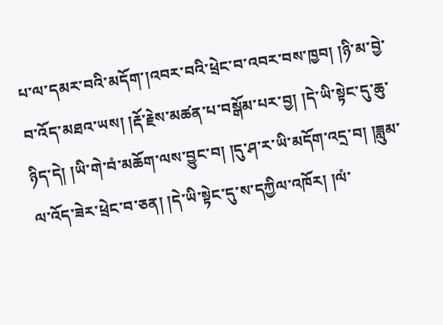པ་ལ་དམར་བའི་མདོག་།འབར་བའི་ཕྲེང་བ་འབར་བས་ཁྱབ། །ཉི་མ་བྱེ་བ་འོད་མཐའ་ཡས། །རྡོ་རྗེས་མཚན་པ་བསྒོམ་པར་བྱ། །དེ་ཡི་སྟེང་དུ་ཆུ་ཉིད་དེ། །ཡི་གེ་བཾ་མཆོག་ལས་བྱུང་བ། །དུ་ཤ་ར་ཡི་མདོག་འདྲ་བ། །ཟླུམ་ལ་འོད་ཟེར་ཕྲེང་བ་ཅན། །དེ་ཡི་སྟེང་དུ་ས་དཀྱིལ་འཁོར། །ལཾ་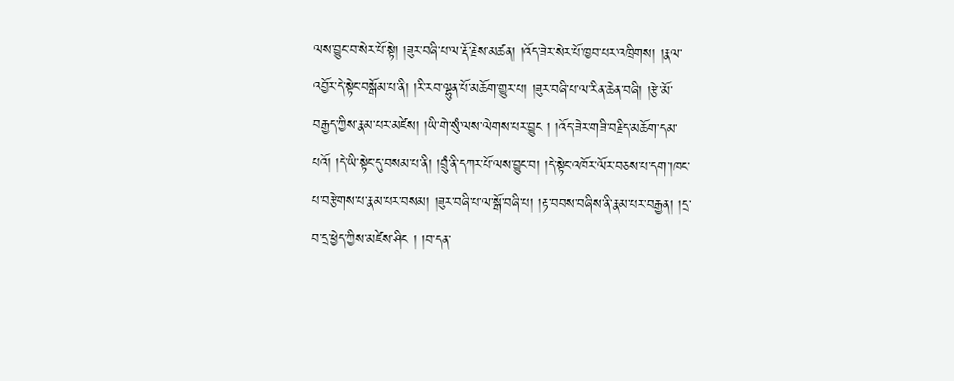ལས་བྱུང་བ་སེར་པོ་སྟེ། །ཟུར་བཞི་པ་ལ་རྡོ་རྗེས་མཚན། །འོད་ཟེར་སེར་པོ་ཁྱབ་པར་འཁྲིགས། །རྣལ་འབྱོར་དེ་སྟེང་བསྒོམ་པ་ནི། །རི་རབ་ལྷུན་པོ་མཆོག་གྱུར་པ། །ཟུར་བཞི་པ་ལ་རིན་ཆེན་བཞི། །རྩེ་མོ་བརྒྱད་ཀྱིས་རྣམ་པར་མཛེས། །ཡི་གེ་སུཾ་ལས་ལེགས་པར་བྱུང ། །འོད་ཟེར་གཟི་བརྗིད་མཆོག་དམ་པའོ། །དེ་ཡི་སྟེང་དུ་བསམ་པ་ནི། །བྲུཾ་ནི་དཀར་པོ་ལས་བྱུང་བ། །དེ་སྟེང་འཁོར་ལོར་བཅས་པ་དག་།ཁང་པ་བརྩེགས་པ་རྣམ་པར་བསམ། །ཟུར་བཞི་པ་ལ་སྒོ་བཞི་པ། །རྟ་བབས་བཞིས་ནི་རྣམ་པར་བརྒྱན། །དྲ་བ་དྲ་ཕྱེད་ཀྱིས་མཛེས་ཤིང ། །བ་དན་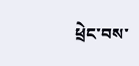ཕྲེང་བས་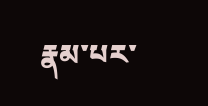རྣམ་པར་